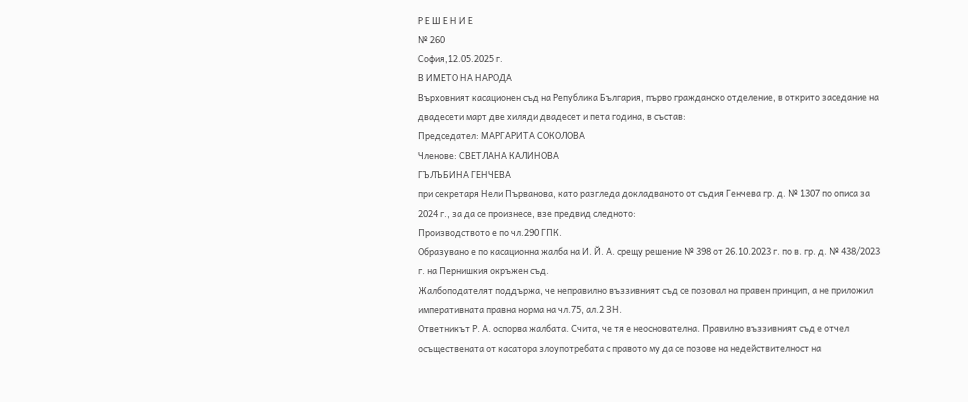Р Е Ш Е Н И Е
№ 260
София,12.05.2025 г.
В ИМЕТО НА НАРОДА
Върховният касационен съд на Република България, първо гражданско отделение, в открито заседание на двадесети март две хиляди двадесет и пета година, в състав:
Председател: МАРГАРИТА СОКОЛОВА
Членове: СВЕТЛАНА КАЛИНОВА
ГЪЛЪБИНА ГЕНЧЕВА
при секретаря Нели Първанова, като разгледа докладваното от съдия Генчева гр. д. № 1307 по описа за 2024 г., за да се произнесе, взе предвид следното:
Производството е по чл.290 ГПК.
Образувано е по касационна жалба на И. Й. А. срещу решение № 398 от 26.10.2023 г. по в. гр. д. № 438/2023 г. на Пернишкия окръжен съд.
Жалбоподателят поддържа, че неправилно въззивният съд се позовал на правен принцип, а не приложил императивната правна норма на чл.75, ал.2 ЗН.
Ответникът Р. А. оспорва жалбата. Счита, че тя е неоснователна. Правилно въззивният съд е отчел осъществената от касатора злоупотребата с правото му да се позове на недействителност на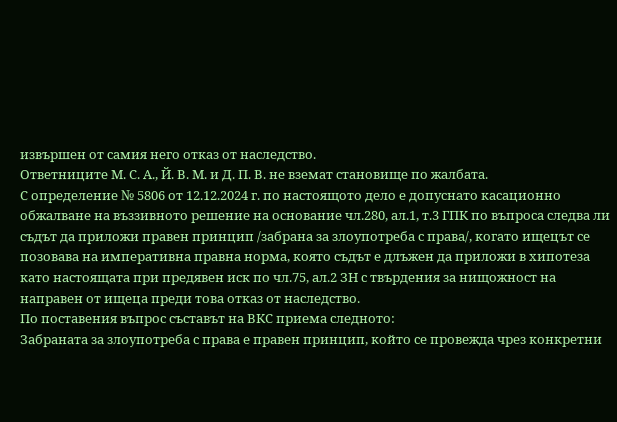извършен от самия него отказ от наследство.
Ответниците М. С. А., Й. В. М. и Д. П. В. не вземат становище по жалбата.
С определение № 5806 от 12.12.2024 г. по настоящото дело е допуснато касационно обжалване на въззивното решение на основание чл.280, ал.1, т.3 ГПК по въпроса следва ли съдът да приложи правен принцип /забрана за злоупотреба с права/, когато ищецът се позовава на императивна правна норма, която съдът е длъжен да приложи в хипотеза като настоящата при предявен иск по чл.75, ал.2 ЗН с твърдения за нищожност на направен от ищеца преди това отказ от наследство.
По поставения въпрос съставът на ВКС приема следното:
Забраната за злоупотреба с права е правен принцип, който се провежда чрез конкретни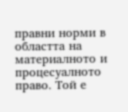правни норми в областта на материалното и процесуалното право. Той е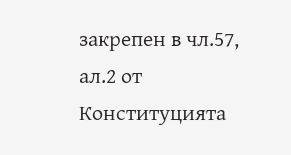закрепен в чл.57, ал.2 от Конституцията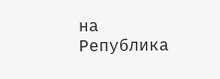на Република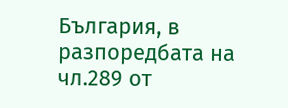България, в разпоредбата на чл.289 от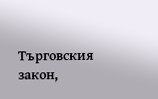Търговския закон,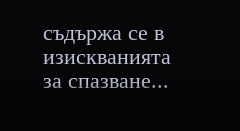съдържа се в изискванията за спазване...